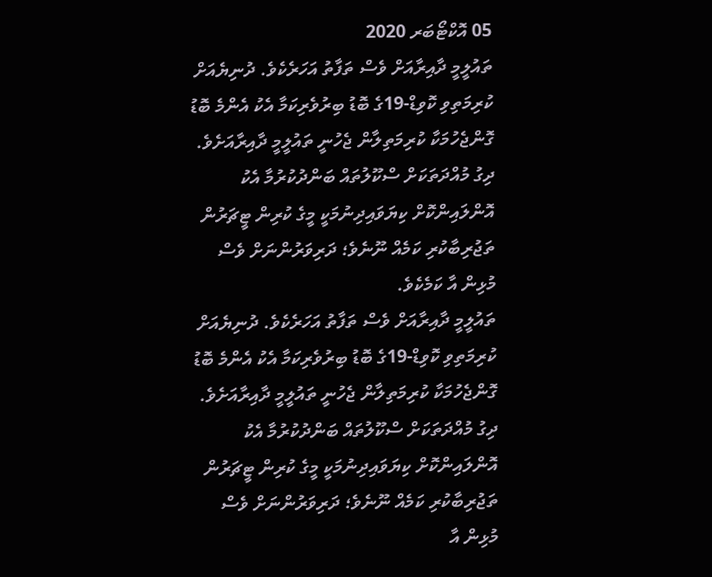05 އޮކްޓޯބަރ 2020
ތައުލީމީ ދާއިރާއަށް ވެސް ތަފާތު އަހަރެކެވެ. ދުނިޔެއަށް ކުރިމަތިވި ކޮވިޑް-19ގެ ބޮޑު ބިރުވެރިކަމާ އެކު އެންމެ ބޮޑު ގޮންޖެހުމަކާ ކުރިމަތިލާން ޖެހުނީ ތައުލީމީ ދާއިރާއަށެވެ. ދިގު މުއްދަތަކަށް ސްކޫލުތައް ބަންދުކުރުމާ އެކު އޮންލައިންކޮށް ކިޔަވައިދިނުމަކީ މީގެ ކުރިން ޓީޗަރުން ތަޖުރިބާކުރި ކަމެއް ނޫނެވެ؛ ދަރިވަރުންނަށް ވެސް މުޅިން އާ ކަމެކެވެ.
ތައުލީމީ ދާއިރާއަށް ވެސް ތަފާތު އަހަރެކެވެ. ދުނިޔެއަށް ކުރިމަތިވި ކޮވިޑް-19ގެ ބޮޑު ބިރުވެރިކަމާ އެކު އެންމެ ބޮޑު ގޮންޖެހުމަކާ ކުރިމަތިލާން ޖެހުނީ ތައުލީމީ ދާއިރާއަށެވެ. ދިގު މުއްދަތަކަށް ސްކޫލުތައް ބަންދުކުރުމާ އެކު އޮންލައިންކޮށް ކިޔަވައިދިނުމަކީ މީގެ ކުރިން ޓީޗަރުން ތަޖުރިބާކުރި ކަމެއް ނޫނެވެ؛ ދަރިވަރުންނަށް ވެސް މުޅިން އާ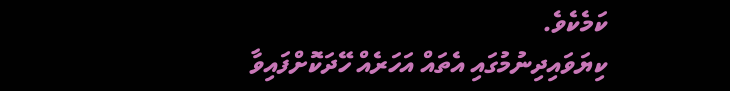ކަމެކެވެ.
ކިޔަވައިދިނުމުގައި އެތައް އަހަރެއް ހޭދަކޮށްފައިވާ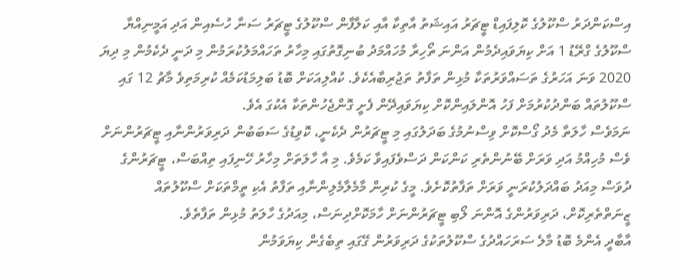އިސްކަންދަރު ސްކޫލުގެ ކޮލިފައިޑް ޓީޗަރު އައިޝަތު އާތިކާ އާއި ކަލާފާން ސްކޫލުގެ ޓީޗަރު ސަނާ ހުސެއިން އަދި އަމީނިއްޔާ ސްކޫލުގެ ގްރޭޑު 1 އަށް ކިޔަވައިދެމުން އަންނަ ތޯހިރާ މުހައްމަދު ބުނިގޮތުގައި މިހާރު ތަހައްމަލުކުރަމުން މި ދަނީ ދެކެމުން މި ދިޔަ 2020 ވަނަ އަހަރުގެ ތަސައްވަރުތަކާ މުޅިން ތަފާތު ތަޖުރިބާއެކެވެ. ކުއްލިއަކަށް ބޮޑު ބަލިމަޑުކަމެއް ކުރިމަތިވެ މާޗު 12 ގައި ސްކޫލުތައް ބަންދުކުރުމަށް ފަހު އޮންލައިންކޮށް ކިޔަވައިދޭން ފެށީ ގޮންޖެހުންތަކާ އެކުގަ އެވެ.
ނަމަވެސް ހާލަތާ މެދު ގޯސްކޮށް ވިސްނުމުގެ ބަދަލުގައި މި ޓީޗަރުން ދެކެނީ، ކޮވިޑުގެ ސަބަބުން ދަރިވަރުންނާއި ޓީޗަރުންނަށް ވެސް މުހިއްމު އަދި ވަރަށް ބޭނުންތެރި ކަންކަން ދަސްވެފައިވާ ކަމެވެ. މި އާ ހާލަތަށް މިހާރު ހޭނިފައި ތިއްބަސް، ޓީޗަރުންގެ ދުވަސް މިއަދު ބައްދަލުކުރަނީ ވަރަށް ތަފާތުކޮށެވެ. މީގެ ކުރިން މާމެލާމެލިންނާއި ތަފާތު އެކި ތީމްތަކަށް ސްކޫލުތައް ޒީނަތްތެރިކޮށް، ދަރިވަރުންގެ އޮންނަ ލޯބި ޓީޗަރުންނަށް ހާމަކޮށްދިނަސް، މިއަދުގެ ހާލަތު މުޅިން ތަފާތެވެ.
އާބާދީ އެންމެ ބޮޑު މާލެ ސަރަހައްދުގެ ސްކޫލުތަކުގެ ދަރިވަރުން ގޭގައި ތިބެގެން ކިޔަވަމުން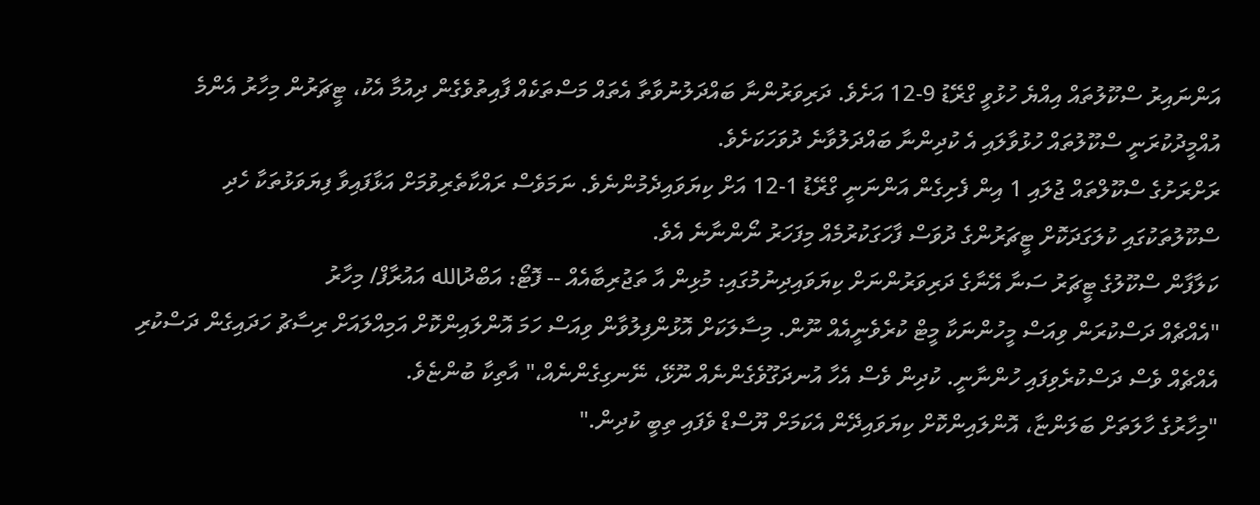އަންނައިރު ސްކޫލުތައް އިއްޔެ ހުޅުވީ ގްރޭޑު 9-12 އަށެވެ. ދަރިވަރުންނާ ބައްދަލުނުވާތާ އެތައް މަސްތަކެއް ފާއިތުވެގެން ދިއުމާ އެކު، ޓީޗަރުން މިހާރު އެންމެ އުއްމީދުކުރަނީ ސްކޫލުތައް ހުޅުވާލައި އެ ކުދިންނާ ބައްދަލުވާނެ ދުވަހަކަށެވެ.
ރަށްރަށުގެ ސްކޫލްތައް ޖުލައި 1 އިން ފެށިގެން އަންނަނީ ގްރޭޑު 1-12 އަށް ކިޔަވައިދެމުންނެވެ. ނަމަވެސް ރައްކާތެރިވުމަށް އަޅާފައިވާ ފިޔަވަޅުތަކާ ހެދި ސްކޫލުތަކުގައި ކުލަގަދަކޮށް ޓީޗަރުންގެ ދުވަސް ފާހަގަކުރުމެއް މިފަހަރު ނޯންނާނެ އެވެ.
ކަލާފާން ސްކޫލުގެ ޓީޗަރު ސަނާ އޭނާގެ ދަރިވަރުންނަށް ކިޔަވައިދިނުމުގައި: މުޅިން އާ ތަޖުރިބާއެއް -- ފޮޓޯ: އަބްދުالله އައުރާފް/ މިހާރު
"އެއްޗެއް ދަސްކުރަން ވިއަސް މީހުންނަކާ މީޓް ކުރެވެނީއެއް ނޫން. މިސާލަކަށް އޮޅުންފިލުވާން ވިއަސް ހަމަ އޮންލައިންކޮށް އަމިއްލައަށް ރިސާޗު ހަދައިގެން ދަސްކުރި އެއްޗެއް ވެސް ދަސްކުރެވިފައި ހުންނާނީ. ކުދިން ވެސް އެހާ އުނދަގޫވެގެންނެއް ނޫޅޭ، ނޭނގިގެންނެއް،" އާތިކާ ބުންޏެވެ.
"މިހާރުގެ ހާލަތަށް ބަލަންޏާ، އޮންލައިންކޮށް ކިޔަވައިދޭން އެކަމަށް ޔޫސްޑް ވެފައި ތިބީ ކުދިން."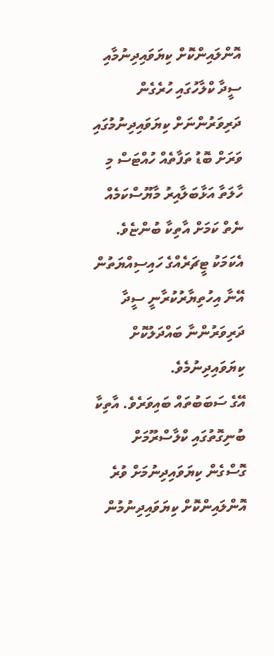އޮންލައިންކޮށް ކިޔަވައިދިނުމާއި ސީދާ ކްލާހުގައި ހުރެގެން ދަރިވަރުންނަށް ކިޔަވައިދިނުމުގައި ވަރަށް ބޮޑު ތަފާތެއް ހުއްޓަސް މި ހާލަތާ އަޅާބަލާއިރު މާޔޫސްކަމެއް ނެތް ކަމަށް އާތިކާ ބުންޏެވެ. އެކަމަކު ޓީޗަރެއްގެ ހައިސިއްޔަތުން އޭނާ އިހުތިޔާރުކުރާނީ ސީދާ ދަރިވަރުންނާ ބައްދަލުކޮށް ކިޔަވައިދިނުމެވެ.
އޭގެ ސަބަބުތައް ބައިވަރެވެ. އާތިކާ ބުނިގޮތުގައި ކްލާސްރޫމަށް ގޮސްގެން ކިޔަވައިދިނުމަށް ވުރެ އޮންލައިންކޮށް ކިޔަވައިދިނުމުން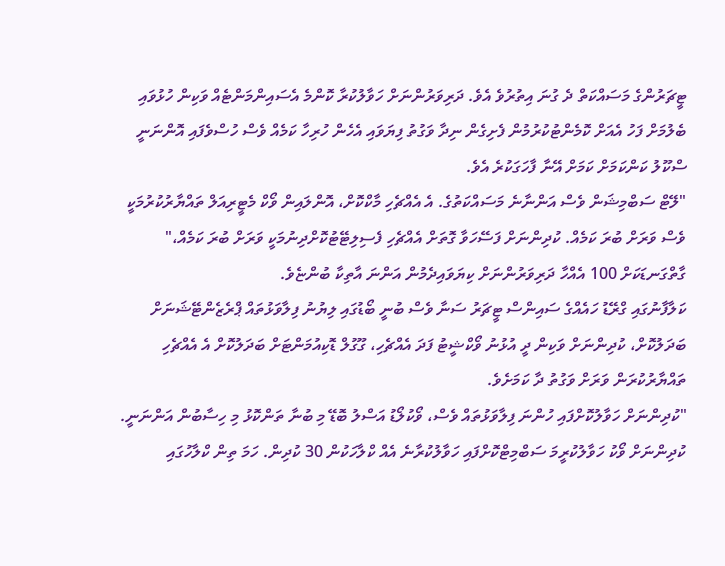ޓީޗަރުންގެ މަސައްކަތް ދެ ގުނަ އިތުރުވެ އެވެ. ދަރިވަރުންނަށް ހަވާލުކުރާ ކޮންމެ އެސައިންމަންޓެއް ވަކިން ހުޅުވައި ބެލުމަށް ފަހު އެއަށް ކޮމެންޓުކުރުމުން ފެށިގެން ނިދާ ވަގުތު ފިޔަވައި އެހެން ހުރިހާ ކަމެއް ވެސް ހުސްވެފައި އޮންނަނީ ސްކޫލު ކަންކަމަށް ކަމަށް އޭނާ ފާހަގަކުރެ އެވެ.
"ލޭޓް ސަބްމިޝަން ވެސް އަންނާނެ މަސައްކަތުގެ. އެ އެއްޗެހި މާކްކޮށް، އޮންލައިން ވޯކް މެޓީރިއަލް ތައްޔާރުކުރުމަކީ ވެސް ވަރަށް ބުރަ ކަމެއް. ކުދިންނަށް ފަސޭހަވާ ގޮތަށް އެއްޗެހި ފެސިލިޓޭޓުކޮށްދިނުމަކީ ވަރަށް ބުރަ ކަމެއް،" ގާތްގަނޑަކަށް 100 އެއްހާ ދަރިވަރުންނަށް ކިޔަވައިދެމުން އަންނަ އާތިކާ ބުންޏެވެ.
ކަލާފާނުގައި ގްރޭޑު ހައެއްގެ ސައިންސް ޓީޗަރު ސަނާ ވެސް ބުނީ ބޯޑުގައި ލިޔުނު ފިލާވަޅުތައް ޕްރެޒެންޓޭޝަނަށް ބަދަލުކޮށް، ކުދިންނަށް ވަކިން ދީ އުޅުނު ވޯކްޝީޓު ފަދަ އެއްޗެހި، ގޫގުލް ޑޮކިއުމަންޓަށް ބަދަލުކޮށް އެ އެއްޗެހި ތައްޔާރުކުރަން ވަރަށް ވަގުތު ދާ ކަމަށެވެ.
"ކުދިންނަށް ހަވާލުކޮށްފައި ހުންނަ ފިލާވަޅުތައް ވެސް، ވޯކުލޯޑު އަސްލު ބޮޑޭ މި ބުނާ ތަންކޮޅު މި ހިސާބުން އަންނަނީ. ކުދިންނަށް ވޯކު ހަވާލުކުރީމަ ސަބްމިޓްކޮށްފައި ހަވާލުކުރާނެ އެއް ކްލާހަކުން 30 ކުދިން. ހަމަ ތިން ކްލާހުގައި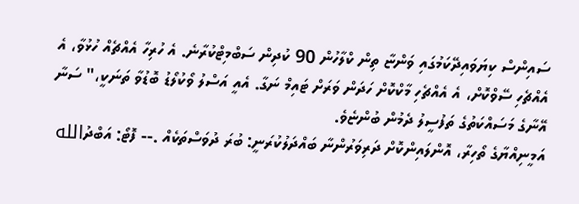ސައިންސް ކިޔަވައިދޭކަމުގައި ވަންޏާ ތިން ކްލާހުން 90 ކުދިން ސަބްމިޓްކުރާނެ. އެ ހުރިހާ އެއްޗެއް ހުޅުވާ، އެ އެއްޗެހި ސޭވްކޮށް، އެ އެއްޗެހި މާކްކޮށް ހަދަން ވަރަށް ޓައިމް ނަގާ. އެއީ އަސްލު ވޯކުލޯޑު ބޮޑުވާ ތަނަކީ،" ސަނާ އޭނާގެ މަސައްކަތުގެ ތަފުސީލު ދެމުން ބުންޏެވެ.
އަމީނިއްޔާގެ ތޯހިރާ، އޮންލައިންކޮށް ދަރިވަރުންނާ ބައްދަލުކުރަނީ: ބުރަ ދުވަސްތަކެއް .-- ފޮޓޯ: އަބްދުالله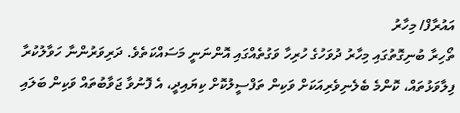އައުރާފް/ މިހާރު
ތޯހިރާ ބުނިގޮތުގައި މިހާރު ދުވަހުގެ ހުރިހާ ވަގުތެއްގައި އޮންނަނީ މަސައްކަތެވެ. ދަރިވަރުންނާ ހަވާލުކުރާ ފިލާވަޅުތައް، ކޮންމެ ބެލެނިވެރިއަކަށް ވަކިން ތަފްސީލުކޮށް ކިޔައިދީ، އެ ފޮނުވާ ޖަވާބުތައް ވަކިން ބަލައި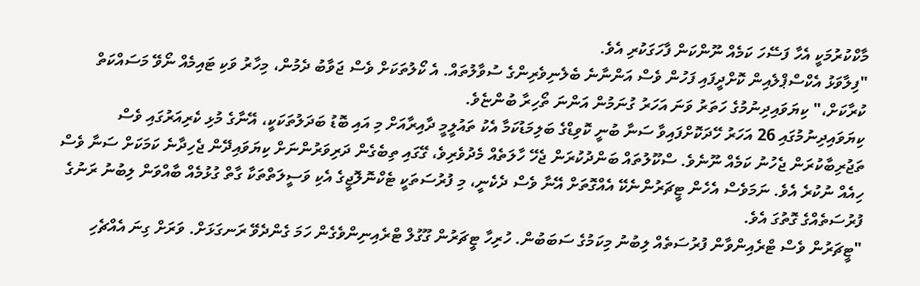މާކްކުރުމަކީ އެހާ ފަސޭހަ ކަމެއް ނޫންކަން ފާހަގަކުރި އެވެ.
"ފިލާވަޅު އެކްސްޕްލެއިން ކޮށްދީފައި ފަހުން ވެސް އަންނާނެ ބެލެނިވެރިންގެ ސުވާލުތައް. އެ ކޯލުތަކަށް ވެސް ޖަވާބު ދެމުން، މިހާރު ވަކި ޓައިމެއް ނޯވޭ މަސައްކަތް ކުރާކަށް،" ކިޔަވައިދިނުމުގެ ހަތަރު ވަނަ އަހަރު ގުނަމުން އަންނަ ތޯހިރާ ބުންޏެވެ.
ކިޔަވައިދިނުމުގައި 26 އަހަރު ހޭދަކޮށްފައިވާ ސަނާ ބުނީ ކޮވިޑްގެ ބަލިމަޑުކަމާ އެކު ތައުލީމީ ދާއިރާއަށް މި އައި ބޮޑު ބަދަލުތަކަކީ، އޭނާގެ މުޅި ކެރިއަރުގައި ވެސް ތަޖުރިބާކުރަން ޖެހުނު ކަމެއް ނޫނެވެ. ސްކޫލުތައް ބަންދުކުރަން ޖެހޭ ހާލަތެއް މެދުވެރިވެ، ގޭގައި ތިބެގެން ދަރިވަރުންނަށް ކިޔަވައިދޭން ޖެހިދާނެ ކަމަކަށް ސަނާ ވެސް ހިއެއް ނުކުރެ އެވެ. ނަމަވެސް އެހެން ޓީޗަރުންނެކޭ އެއްގޮތަށް އޭނާ ވެސް ދެކެނީ، މި ފުރުސަތަކީ ޓެކްނޮލޮޖީގެ އެކި ވަސީލަތްތަކާ ގާތް ގުޅުމެއް ބާއްވަން ލިބުނު ރަނުގެ ފުރުސަތެއްގެ ގޮތުގަ އެވެ.
"ޓީޗަރުން ވެސް ޓްރެއިންވާން ފުރުސަތެއް ލިބުނު މިކަމުގެ ސަބަބުން. ހުރިހާ ޓީޗަރުން ގޫގުލް ޓްރެއިނިންވެގެން ހަމަ ގެންދެވޭ ރަނގަޅަށް. ވަރަށް ގިނަ އެއްޗެހި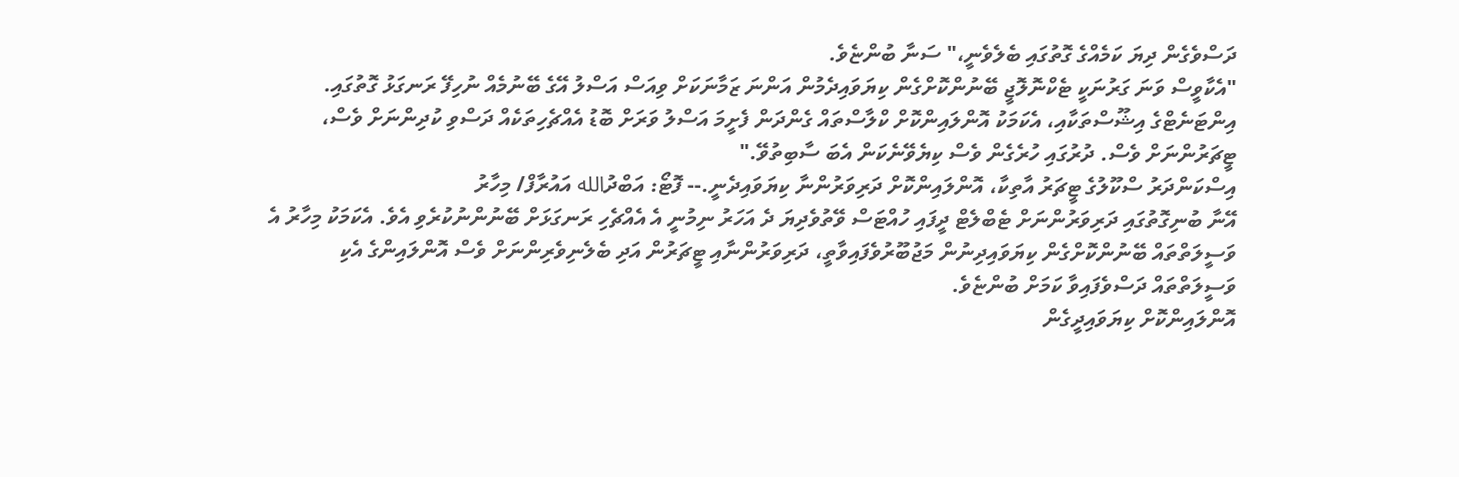ދަސްވެގެން ދިޔަ ކަމެއްގެ ގޮތުގައި ބެލެވެނީ،" ސަނާ ބުންޏެވެ.
"އެކާވީސް ވަނަ ގަރުނަކީ ޓެކްނޮލޮޖީ ބޭނުންކޮށްގެން ކިޔަވައިދެމުން އަންނަ ޒަމާނަކަށް ވިއަސް އަސްލު އޭގެ ބޭނުމެއް ނުހިފޭ ރަނގަޅު ގޮތުގައި. އިންޓަނެޓްގެ އިޝޫސްތަކާއި، އެކަމަކު އޮންލައިންކޮށް ކްލާސްތައް ގެންދަން ފެށީމަ އަސްލު ވަރަށް ބޮޑު އެއްޗެހިތަކެއް ދަސްވި ކުދިންނަށް ވެސް، ޓީޗަރުންނަށް ވެސް. ދުރުގައި ހުރެގެން ވެސް ކިޔެވޭނެކަން އެބަ ސާބިތުވޭ."
އިސްކަންދަރު ސްކޫލުގެ ޓީޗަރު އާތިކާ، އޮންލައިންކޮށް ދަރިވަރުންނާ ކިޔަވައިދެނީ.-- ފޮޓޯ: އަބްދުالله އައުރާފް/ މިހާރު
އޭނާ ބުނިގޮތުގައި ދަރިވަރުންނަށް ޓެބްލެޓް ދީފައި ހުއްޓަސް ވޭތުވެދިޔަ ދެ އަހަރު ނިމުނީ އެ އެއްޗެހި ރަނގަޅަށް ބޭނުންނުކުރެވި އެވެ. އެކަމަކު މިހާރު އެ ވަސީލަތްތައް ބޭނުންކޮށްގެން ކިޔަވައިދިނުން މަޖުބޫރުވެފައިވާތީ، ދަރިވަރުންނާއި ޓީޗަރުން އަދި ބެލެނިވެރިންނަށް ވެސް އޮންލައިންގެ އެކި ވަސީލަތްތައް ދަސްވެފައިވާ ކަމަށް ބުންޏެވެ.
އޮންލައިންކޮށް ކިޔަވައިދީގެން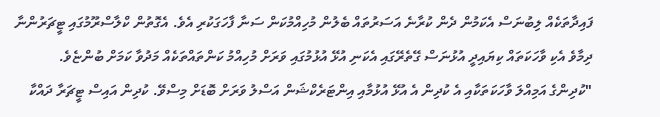ފައިދާތަކެއް ލިބުނަސް އެކަމުން ދެން ކުރާނެ އަސަރުތައް ބެލުން މުހިއްމުކަން ސަނާ ފާހަގަކުރި އެވެ. އެގޮތުން ކްލާސްރޫމުގައި ޓީޗަރުންނާ ދިމާވެ އެކި ވާހަކަތައް ކިޔައިދީ އުޅުނަސް ގޭތެރޭގައި އެކަނި އުޅޭ އުޅުމުގައި ވަރަށް މުހިއްމު ކަންތައްތަކެއް މަދުވާ ކަމަށް ބުންޏެވެ.
"ކުދިންގެ އަމިއްލަ ވާހަކަތަކާއި އެ ކުދިން އެ އުޅޭ އުޅުމާއި އިންޓަރެކްޝަން އަސްލު ވަރަށް ބޮޑަށް މިސްވޭ. ކުދިން އައިސް ޓީޗަރާ ދައްކާ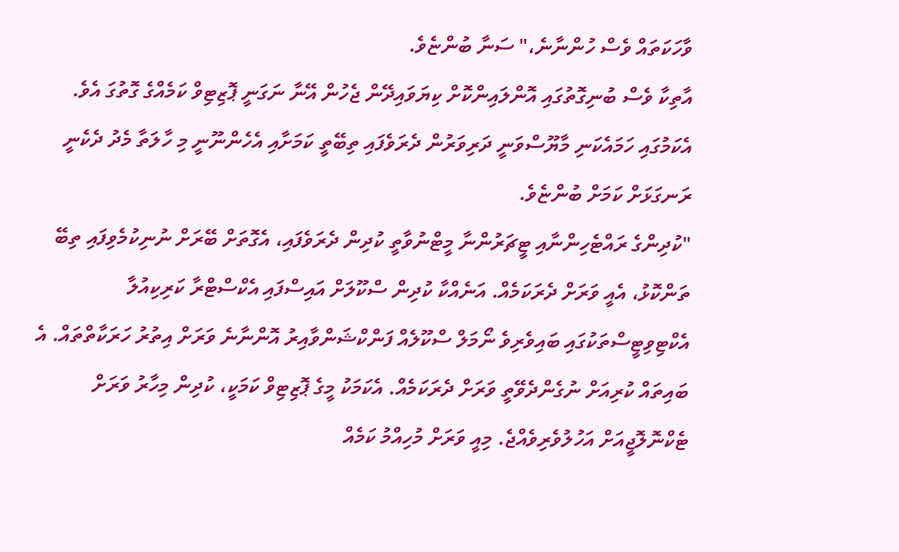ވާހަކަތައް ވެސް ހުންނާނެ،" ސަނާ ބުންޏެވެ.
އާތިކާ ވެސް ބުނިގޮތުގައި އޮންލައިންކޮށް ކިޔަވައިދޭން ޖެހުން އޭނާ ނަގަނީ ޕޮޒިޓިވް ކަމެއްގެ ގޮތުގަ އެވެ. އެކަމުގައި ހަމައެކަނި މާޔޫސްވަނީ ދަރިވަރުން ދެރަވެފައި ތިބޭތީ ކަމަށާއި އެހެންނޫނީ މި ހާލަތާ މެދު ދެކެނީ ރަނގަޅަށް ކަމަށް ބުންޏެވެ.
"ކުދިންގެ ރައްޓެހިންނާއި ޓީޗަރުންނާ މީޓްނުވާތީ ކުދިން ދެރަވެފައި، އެގޮތަށް ބޭރަށް ނުނިކުމެވިފައި ތިބޭ ތަންކޮޅު، އެއީ ވަރަށް ދެރަކަމެއް. އަނެއްކާ ކުދިން ސްކޫލަށް އައިސްފައި އެކްސްޓްރާ ކަރިކިއުލާ އެކްޓިވިޓީސްތަކުގައި ބައިވެރިވެ ނޯމަލް ސްކޫލެއް ފަންކްޝަންވާއިރު އޮންނާނެ ވަރަށް އިތުރު ހަރަކާތްތައް. އެ ބައިތައް ކުރިއަށް ނުގެންދެވޭތީ ވަރަށް ދެރަކަމެއް. އެކަމަކު މީގެ ޕޮޒިޓިވް ކަމަކީ، ކުދިން މިހާރު ވަރަށް ޓެކްނޮލޮޖީއަށް އަހުލުވެރިވެއްޖެ. މިއީ ވަރަށް މުހިއްމު ކަމެއް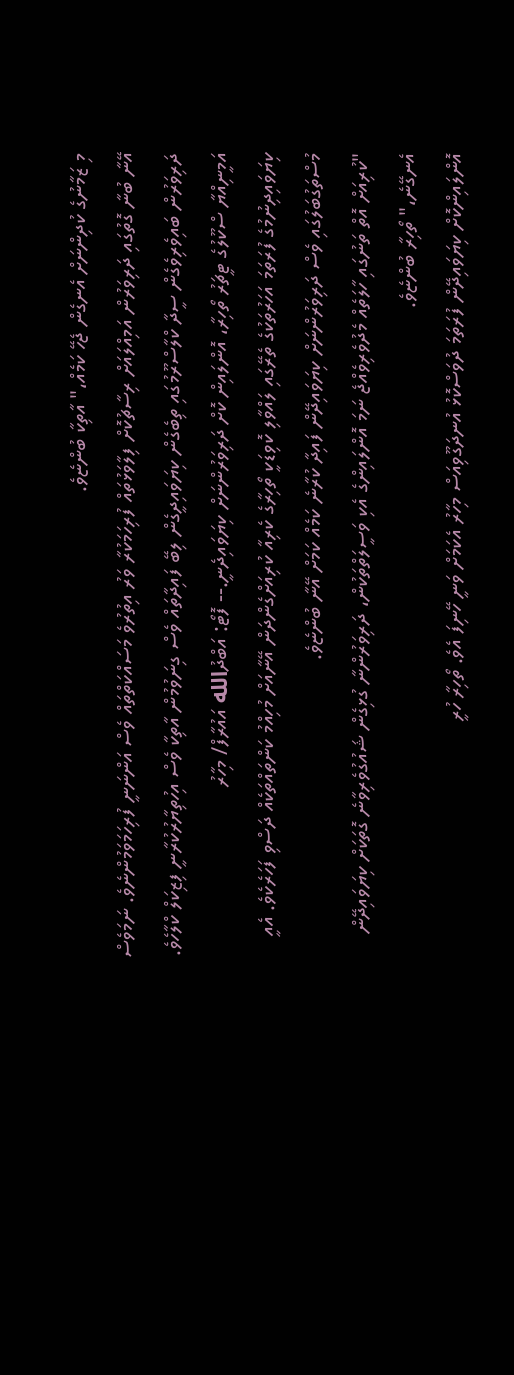މި ޒަމާނުގެ ކުދިންނަށް އެނގެން ޖެހޭ ކަމެއް،" އާތިކާ ބުންޏެވެ.
އޭނާ ބުނާ ގޮތުގައި ދަރިވަރުން އަމިއްލައަށް ރިސާޗުކޮށް ފިލާވަޅުތައް ފުރިހަމަކުރާ ވަރު އިތުރުވެ މަސައްކަތްތައް ވެސް އަންނަނީ ފުރިހަމަވަމުންނެވެ. ނަމަވެސް ދަރިވަރުން ބައިވެރިވެގެން ސީދާ ކްލާސްރޫމުގައި ތިބެގެން ކިޔަވައިދީގެން ލިބޭ ފައިދާތައް ވެސް ގިނަވުމުން އާތިކާ ވެސް އިހުތިޔާރުކުރާނީ ފިޒިކަލް ކްލާހެވެ.
އަމީނިއްޔާ ސްކޫލުގެ ޓީޗަރު ތޯހިރާ، އޮންލައިން ކޮށް ދަރިވަރުންނަށް ކިޔަވައިދެނީ.-- ފޮޓޯ: އަބްދުالله އައުރާފް/ މިހާރު
ކިޔަވައިދިނުމުގެ ފުރަތަމަ އަހަރުތަކުގެ ތެރޭގައި ލައްވާލި ކޮވިޑަކީ ތޯހިރާގެ ކެރިއާ ކުރިއަށްގެންދަން އޭނާއަށް މުހިއްމު ކަންތައްތަކެއް ދަސްވި ފަހަރެކެވެ. އެއީ މުސްތަގުބަލުގައި ވެސް ދަރިވަރުންނަށް ކިޔަވައިދޭން ފައިދާ ކުރާނެ ކަމެއް ކަމަށް އޭނާ ބުންޏެވެ.
"ކުރިއަށް އޮތް ތަނުގައި ހާލަތެއް މެދުވެރިވެއްޖެ ނަމަ އޮންލައިންގެ އެކި ވަސީލަތްތަކުން، ދަރިވަރުންނާ ގުޅިގެން ޝައުގުވެރިވާނެ ގޮތަކަށް ކިޔަވައިދޭން އެނގޭނެ،" ތޯހިރާ ބުންޏެވެ.
އޮންލައިންކޮށް ކިޔަވައިދޭން ފުރަތަމަ ދުވަސްކޮޅު އުނދަގޫވިއަސް މިހާރު އެކަމަށް ވަނީ ހޭނިފަ އެވެ. ތޯހިރާ ހުރީ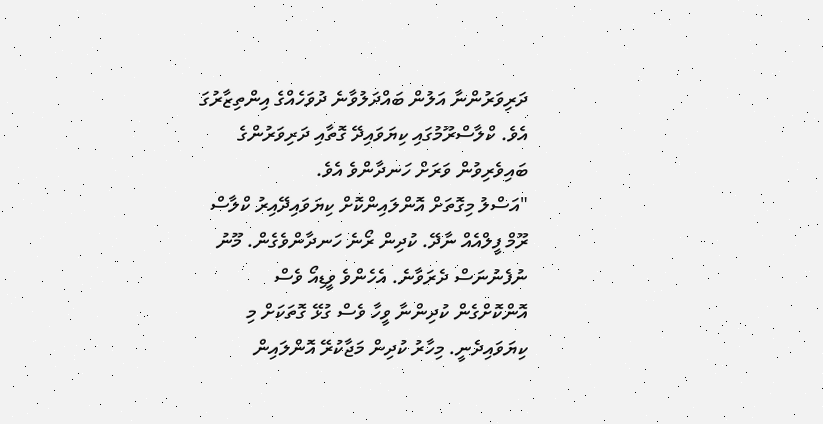ދަރިވަރުންނާ އަލުން ބައްދަލުވާނެ ދުވަހެއްގެ އިންތިޒާރުގަ އެވެ. ކްލާސްރޫމުގައި ކިޔަވައިދޭ ގޮތާއި ދަރިވަރުންގެ ބައިވެރިވުން ވަރަށް ހަނދާންވެ އެވެ.
"އަސްލު މިގޮތަށް އޮންލައިންކޮށް ކިޔަވައިދޭއިރު ކްލާސް ރޫމް ފީލްއެއް ނާދޭ. ކުދިން ރޯނެ ހަނދާންވެގެން. މޫނު ނުފެނުނަސް ދެރަވާނެ. އެހެންވެ ވީޑިއޯ ވެސް އޮންކޮށްގެން ކުދިންނާ ވީހާ ވެސް ގުޅޭ ގޮތަކަށް މި ކިޔަވައިދެނީ. މިހާރު ކުދިން މަޖާކުރޭ އޮންލައިން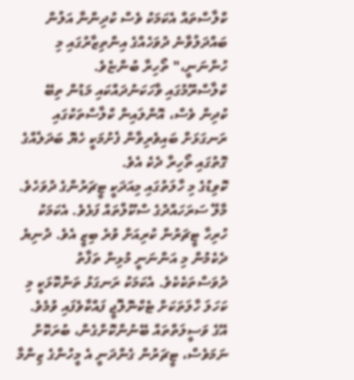ކްލާސްތައް އެކަމަކު ވެސް ކުދިންނާ އަލުން ބައްދަލުވާނެ ދުވަހެއްގެ އިންތިޒާރުގައި މި ހުންނަނީ،" ތޯހިރާ ބުންޏެވެ.
ކްލާސްރޫމުގައި ވާހަކަނުދައްކައި މަޑުން ތިބޭ ކުދިން ވެސް، އޮންލައިން ކްލާސްތަކުގައި ރަނގަޅަށް ބައިވެރިވާން ފެށުމަކީ ހެޔޮ ބަދަލެއްގެ ގޮތުގައި ތޯހިރާ ދެކެ އެވެ.
ކޮވިޑުގެ މި ހާލަތުގައި މިއަދަކީ ޓީޗަރުންގެ ދުވަހެވެ. މާލޭ ސަރަހައްދުގެ ސްކޫލްތައް ފަޅެވެ. އެކަމަކު ހުރިހާ ޓީޗަރުން ކުރިއަށް ވުރެ ބިޒީ އެވެ. ދުނިޔެ ދެކެމުން މި އަންނަނީ މުޅިން ތަފާތު ދުވަސްތަކެކެވެ. އެކަމަކު ރަނގަޅު ތަންކޮޅަކީ މި ކަހަލަ ހާލަތަކަށް ޓެކްނޮލޮޖީ ފައްކާވެފައި ވުމެވެ. އޭގެ ވަސީލަތްތައް ބޭނުންކޮށްގެން، ބުރަކޮށް ނަމަވެސް، ޓީޗަރުން ގެންދަނީ އެ މީހުންގެ ޒިންމާ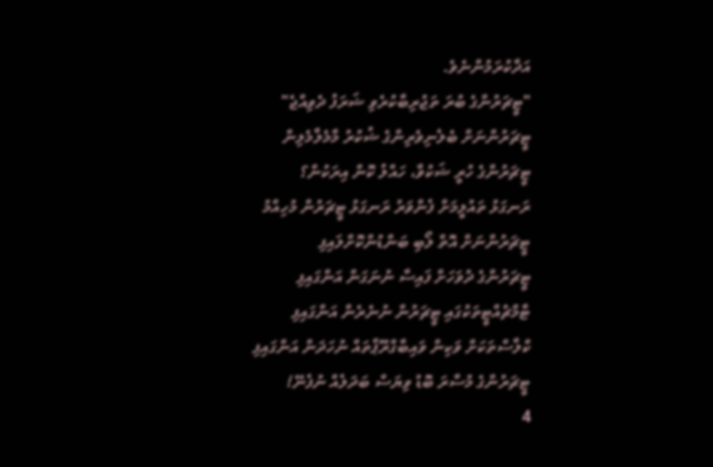އަދާކުރަމުންނެވެ.
"ޓީޗަރުންގެ ބުރަ ތަޖުރިބާކުރެވި ޝަރަފު ދެވިއްޖެ"
ޓީޗަރުންނަށް ބެލެނިވެރިންގެ ޝުކުރު މާމެލާމެލިން
ޓީޗަރުންގެ ހުރީ ޝަކުވާ، ހައްލު ކޮން އިރަކުން؟
ރަނގަޅު ތައުލީމަށް ފެންވަރު ރަނގަޅު ޓީޗަރުން މުހިއްމު
ޓީޗަރުންނަށް އޮތް ލޯބި ބަންޑުންކޮށްލައިފި
ޓީޗަރުންގެ ދުވަހަށް ފައިސާ ނުނަގަން އަންގައިފި
ޓާމްޗުއްޓީތަކުގައި ޓީޗަރުން ނުނެރެން އަންގައިފި
ކްލާސްތަކަށް ވަކިން ވައިބާގްރޫޕްތައް ނުހަދަން އަންގައިފި
ޓީޗަރުންގެ މުސާރަ ބޮޑު ވިޔަސް ބަދަލެއް ނުފެނޭ!
4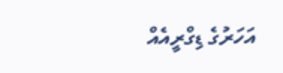އަހަރުގެ ޑިގްރީއެއް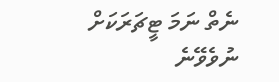ނެތް ނަމަ ޓީޗަރަކަށް ނުވެވޭނެ